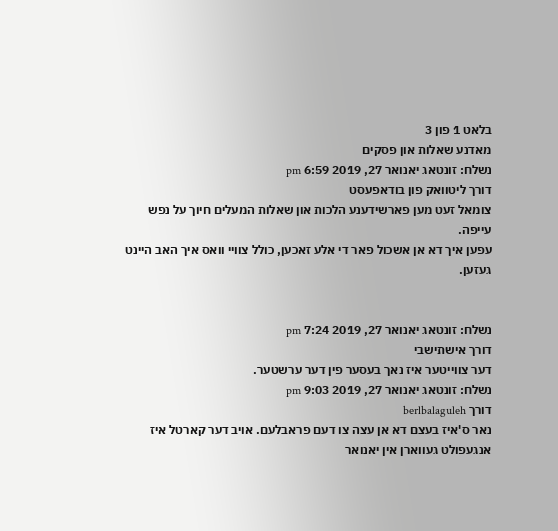בלאט 1 פון 3
מאדנע שאלות און פסקים
נשלח: זונטאג יאנואר 27, 2019 6:59 pm
דורך ליטוואק פון בודאפעסט
צומאל זעט מען פארשידענע הלכות און שאלות המעלים חיוך על נפש עייפה.
עפען איך דא אן אשכול פאר די אלע זאכען, כולל צוויי וואס איך האב היינט געזען.


נשלח: זונטאג יאנואר 27, 2019 7:24 pm
דורך אישתישבי
דער צווייטער איז נאך בעסער פין דער ערשטער.
נשלח: זונטאג יאנואר 27, 2019 9:03 pm
דורך berlbalaguleh
נאר ס'איז בעצם דא אן עצה צו דעם פראבלעם. אויב דער קארטל איז אנגעפולט געווארן אין יאנואר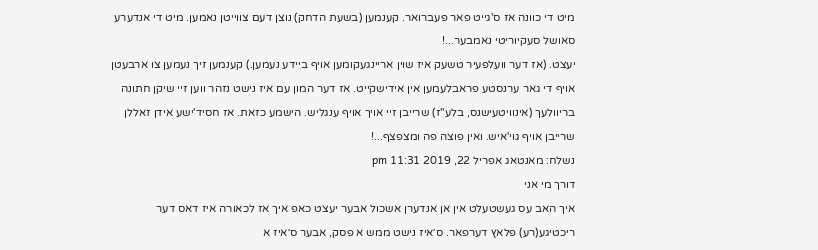מיט די כוונה אז ס'גייט פאר פעברואר. קענמען (בשעת הדחק) נוצן דעם צווייטן נאמען. מיט די אנדערע סאושל סעקיוריטי נאמבער...!
יעצט. (אז דער וועלפעיר טשעק איז שוין אריינגעקומען אויף ביידע נעמען.) קענמען זיך נעמען צו ארבעטן אויף די גאר ערנסטע פראבלעמען אין אידישקייט. אז דער המון עם איז נישט נזהר ווען זיי שיקן חתונה בריוולעך (אינוויטעישנס, בלע"ז) שרייבן זיי אויך אויף ענגליש. הישמע כזאת. אז חסיד'ישע אידן זאללן שרייבן אויף גוי'איש. ואין פוצה פה ומצפצף...!
נשלח: מאנטאג אפריל 22, 2019 11:31 pm
דורך מי אני
איך האב עס געשטעלט אין אן אנדערן אשכול אבער יעצט כאפ איך אז לכאורה איז דאס דער ריכטיגע(רע) פלאץ דערפאר. ס׳איז נישט ממש א פסק, אבער ס׳איז א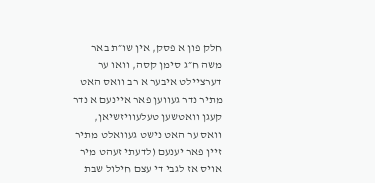חלק פון א פסק, אין שו״ת באר משה ח״ג סימן קסה, וואו ער דערציילט איבער א רב וואס האט מתיר נדר געווען פאר איינעם א נדר קעגן וואטשען טעלעוויזשיאן, וואס ער האט נישט געוואלט מתיר זיין פאר יענעם (לדעתי זעהט מיר אויס אז לגבי די עצם חילול שבת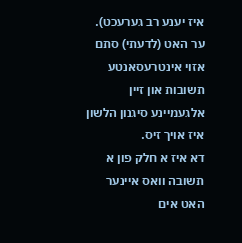איז יענע רב גערעכט).
ער האט (לדעתי) סתם אזוי אינטרעסאנטע תשובות און זיין אלגעמיינע סיגנון הלשון איז אויך זיס.
דא איז א חלק פון א תשובה וואס איינער האט אים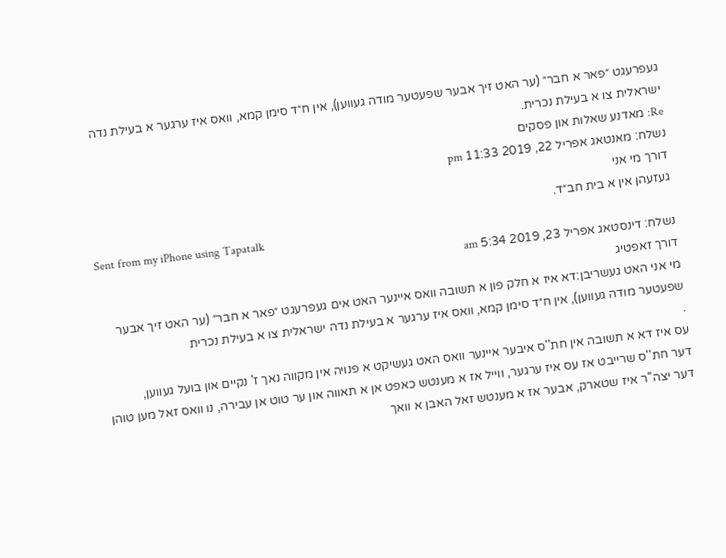געפרעגט ״פאר א חבר״ (ער האט זיך אבער שפעטער מודה געווען), אין ח״ד סימן קמא, וואס איז ערגער א בעילת נדה ישראלית צו א בעילת נכרית.
Re: מאדנע שאלות און פסקים
נשלח: מאנטאג אפריל 22, 2019 11:33 pm
דורך מי אני
געזעהן אין א בית חב״ד.
Sent from my iPhone using Tapatalk
נשלח: דינסטאג אפריל 23, 2019 5:34 am
דורך זאפטיג
מי אני האט געשריבן:דא איז א חלק פון א תשובה וואס איינער האט אים געפרעגט ״פאר א חבר״ (ער האט זיך אבער שפעטער מודה געווען), אין ח״ד סימן קמא, וואס איז ערגער א בעילת נדה ישראלית צו א בעילת נכרית
.
עס איז דא א תשובה אין חת''ס איבער איינער וואס האט געשיקט א פנויה אין מקווה נאך ז' נקיים און בועל געווען,
דער חת''ס שרייבט אז עס איז ערגער, ווייל אז א מענטש כאפט אן א תאווה און ער טוט אן עבירה, נו וואס זאל מען טוהן דער יצה''ר איז שטארק, אבער אז א מענטש זאל האבן א וואך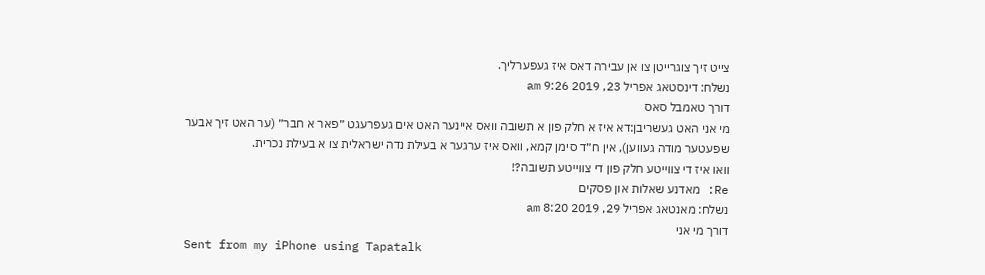צייט זיך צוגרייטן צו אן עבירה דאס איז געפערליך.
נשלח: דינסטאג אפריל 23, 2019 9:26 am
דורך טאמבל סאס
מי אני האט געשריבן:דא איז א חלק פון א תשובה וואס איינער האט אים געפרעגט ״פאר א חבר״ (ער האט זיך אבער שפעטער מודה געווען), אין ח״ד סימן קמא, וואס איז ערגער א בעילת נדה ישראלית צו א בעילת נכרית.
וואו איז די צווייטע חלק פון די צווייטע תשובה?!
Re: מאדנע שאלות און פסקים
נשלח: מאנטאג אפריל 29, 2019 8:20 am
דורך מי אני
Sent from my iPhone using Tapatalk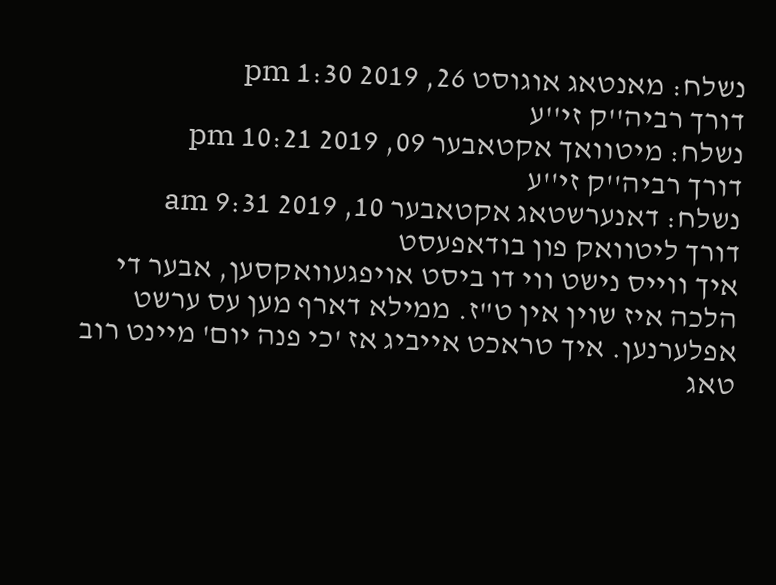נשלח: מאנטאג אוגוסט 26, 2019 1:30 pm
דורך רביה''ק זי''ע
נשלח: מיטוואך אקטאבער 09, 2019 10:21 pm
דורך רביה''ק זי''ע
נשלח: דאנערשטאג אקטאבער 10, 2019 9:31 am
דורך ליטוואק פון בודאפעסט
איך ווייס נישט ווי דו ביסט אויפגעוואקסען, אבער די הלכה איז שוין אין ט"ז. ממילא דארף מען עס ערשט אפלערנען. איך טראכט אייביג אז 'כי פנה יום' מיינט רוב טאג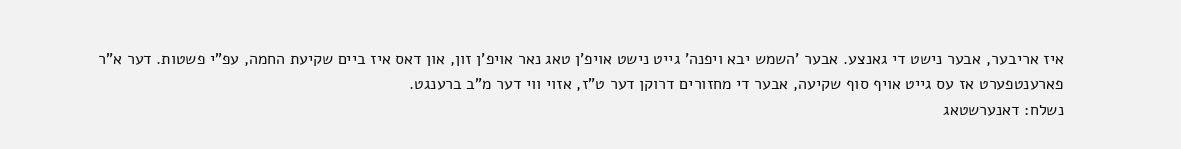איז אריבער, אבער נישט די גאנצע. אבער 'השמש יבא ויפנה' גייט נישט אויפ'ן טאג נאר אויפ'ן זון, און דאס איז ביים שקיעת החמה, עפ"י פשטות. דער א"ר פארענטפערט אז עס גייט אויף סוף שקיעה, אבער די מחזורים דרוקן דער ט"ז, אזוי ווי דער מ"ב ברענגט.
נשלח: דאנערשטאג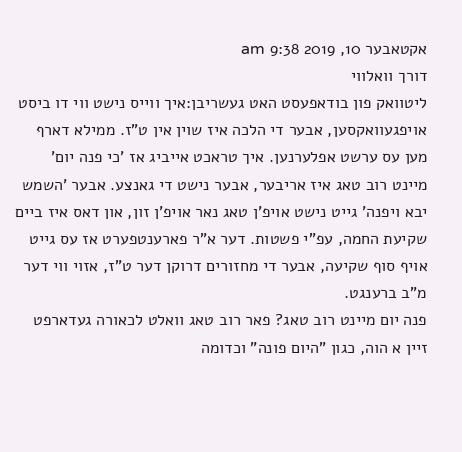אקטאבער 10, 2019 9:38 am
דורך וואלווי
ליטוואק פון בודאפעסט האט געשריבן:איך ווייס נישט ווי דו ביסט אויפגעוואקסען, אבער די הלכה איז שוין אין ט"ז. ממילא דארף מען עס ערשט אפלערנען. איך טראכט אייביג אז 'כי פנה יום' מיינט רוב טאג איז אריבער, אבער נישט די גאנצע. אבער 'השמש יבא ויפנה' גייט נישט אויפ'ן טאג נאר אויפ'ן זון, און דאס איז ביים שקיעת החמה, עפ"י פשטות. דער א"ר פארענטפערט אז עס גייט אויף סוף שקיעה, אבער די מחזורים דרוקן דער ט"ז, אזוי ווי דער מ"ב ברענגט.
פנה יום מיינט רוב טאג? פאר רוב טאג וואלט לכאורה געדארפט זיין א הוה, כגון "היום פונה" וכדומה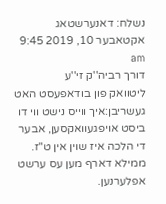נשלח: דאנערשטאג אקטאבער 10, 2019 9:45 am
דורך רביה''ק זי''ע
ליטוואק פון בודאפעסט האט געשריבן:איך ווייס נישט ווי דו ביסט אויפגעוואקסען, אבער די הלכה איז שוין אין ט"ז. ממילא דארף מען עס ערשט אפלערנען.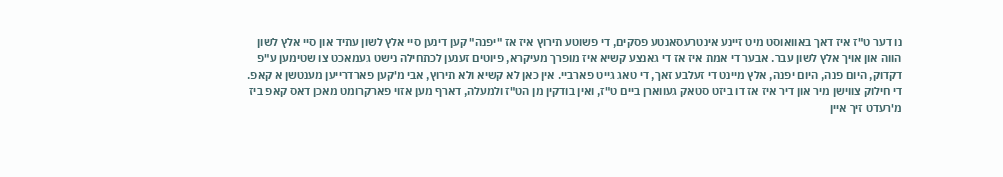נו דער ט"ז איז דאך באוואוסט מיט זיינע אינטרעסאנטע פסקים, די פשוטע תירוץ איז אז "יפנה" קען דינען סיי אלץ לשון עתיד און סיי אלץ לשון הווה און אויך אלץ לשון עבר. אבער די אמת איז אז די גאנצע קשיא איז מופרך מעיקרא, פיוטים זענען לכתחילה נישט געמאכט צו שטימען ע"פ דקדוק, היום פנה, היום יפנה, אלץ מיינט די זעלבע זאך, די טאג גייט פארביי. אין כאן לא קשיא ולא תירוץ, אבי מ'קען פארדרייען מענטשן א קאפ.
די חילוק צווישן מיר און דיר איז אז דו ביזט סטאק געווארן ביים ט"ז, ואין בודקין מן הט"ז ולמעלה, דארף מען אזוי פארקרומט מאכן דאס קאפ ביז מ'רעדט זיך איין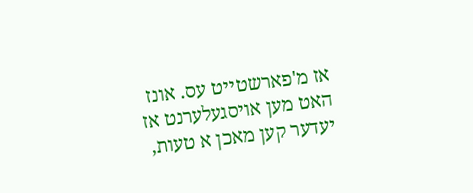אז מ'פארשטייט עס. אונז האט מען אויסגעלערנט אז יעדער קען מאכן א טעות,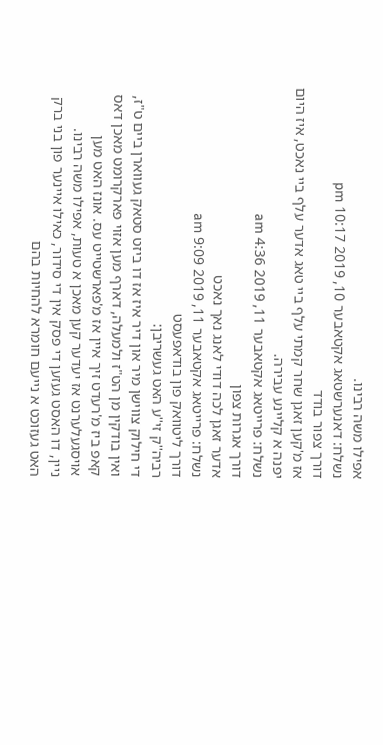אפילו משה רבינו.
נשלח: דאנערשטאג אקטאבער 10, 2019 10:17 pm
דורך צפור בודד
אז מ'קען זאגן שחר קמתי עלף ביי טאג אדער עלף ביי נאכט, איז היום יפנה א קליינע עבירה.
נשלח: פרייטאג אקטאבער 11, 2019 4:36 am
דורך אגרות צפון
אדער זאגן לכה דודי לאנג נאך נאכט
נשלח: פרייטאג אקטאבער 11, 2019 9:09 am
דורך ליטוואק פון בודאפעסט
רביה''ק זי''ע האט געשריבן:
די חילוק צווישן מיר און דיר איז אז דו ביזט סטאק געווארן ביים ט"ז, ואין בודקין מן הט"ז ולמעלה, דארף מען אזוי פארקרומט מאכן דאס קאפ ביז מ'רעדט זיך איין אז מ'פארשטייט עס. אונז האט מען אויסגעלערנט אז יעדער קען מאכן א טעות, אפילו משה רבינו.
ניין, דו האסט געזען די פסק אין די סידור, כאילו איינער פון בני ברק האט געזוכט א נייעם חומרא להחיות בהם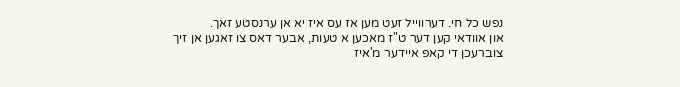נפש כל חי. דערווייל זעט מען אז עס איז יא אן ערנסטע זאך.
און אוודאי קען דער ט"ז מאכען א טעות, אבער דאס צו זאגען אן זיך צוברעכן די קאפ איידער מ'איז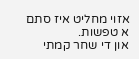אזוי מחליט איז סתם א טפשות.
און די שחר קמתי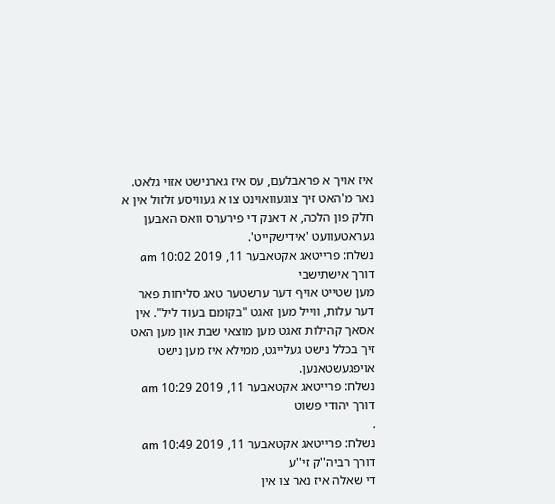איז אויך א פראבלעם, עס איז גארנישט אזוי גלאט. נאר מ'האט זיך צוגעוואוינט צו א געוויסע זלזול אין א חלק פון הלכה, א דאנק די פירערס וואס האבען געראטעוועט 'אידישקייט'.
נשלח: פרייטאג אקטאבער 11, 2019 10:02 am
דורך אישתישבי
מען שטייט אויף דער ערשטער טאג סליחות פאר דער עלות, ווייל מען זאגט "בקומם בעוד ליל". אין אסאך קהילות זאגט מען מוצאי שבת און מען האט זיך בכלל נישט געלייגט, ממילא איז מען נישט אויפגעשטאנען.
נשלח: פרייטאג אקטאבער 11, 2019 10:29 am
דורך יהודי פשוט
.
נשלח: פרייטאג אקטאבער 11, 2019 10:49 am
דורך רביה''ק זי''ע
די שאלה איז נאר צו אין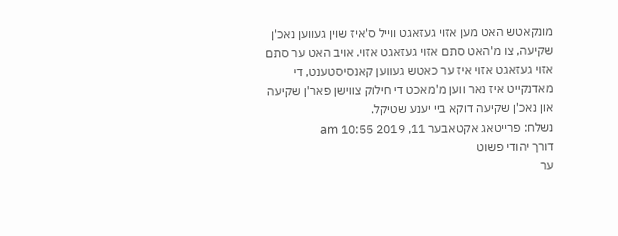מונקאטש האט מען אזוי געזאגט ווייל ס'איז שוין געווען נאכ'ן שקיעה, צו מ'האט סתם אזוי געזאגט אזוי. אויב האט ער סתם אזוי געזאגט אזוי איז ער כאטש געווען קאנסיסטענט, די מאדנקייט איז נאר ווען מ'מאכט די חילוק צווישן פאר'ן שקיעה און נאכ'ן שקיעה דוקא ביי יענע שטיקל.
נשלח: פרייטאג אקטאבער 11, 2019 10:55 am
דורך יהודי פשוט
ער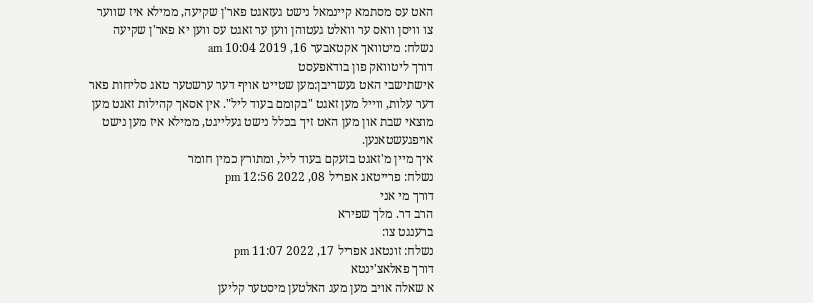האט עס מסתמא קיינמאל נישט געזאגט פאר'ן שקיעה, ממילא איז שווער צו וויסן וואס ער וואלט געטוהן ווען ער זאגט עס ווען יא פאר'ן שקיעה
נשלח: מיטוואך אקטאבער 16, 2019 10:04 am
דורך ליטוואק פון בודאפעסט
אישתישבי האט געשריבן:מען שטייט אויף דער ערשטער טאג סליחות פאר דער עלות, ווייל מען זאגט "בקומם בעוד ליל". אין אסאך קהילות זאגט מען מוצאי שבת און מען האט זיך בכלל נישט געלייגט, ממילא איז מען נישט אויפגעשטאנען.
איך מיין מ'זאגט בזעקם בעוד ליל, ומתורץ כמין חומר
נשלח: פרייטאג אפריל 08, 2022 12:56 pm
דורך מי אני
הרב דר. מלך שפירא
ברענגט צו:
נשלח: זונטאג אפריל 17, 2022 11:07 pm
דורך פאלאצ'ינטא
א שאלה אויב מען מעג האלטען מיסטער קליען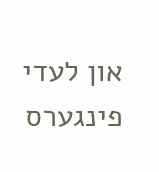און לעדי פינגערס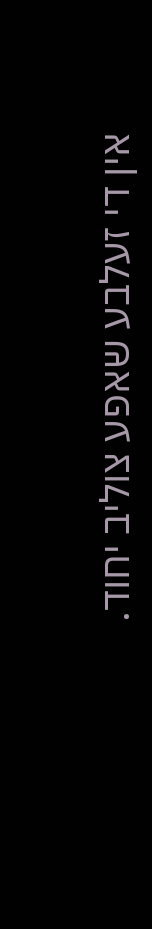אין די זעלבע שאפע צוליב יחוד.